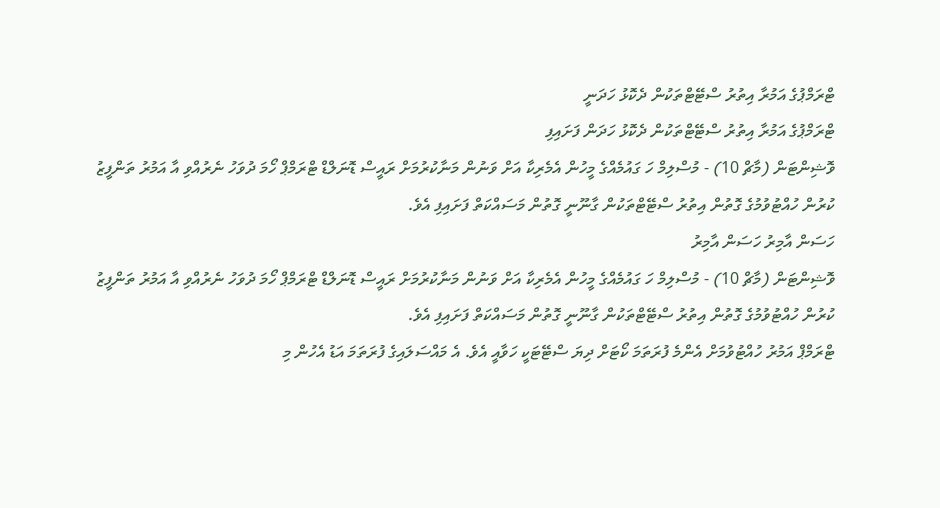ޓްރަމްޕުގެ އަމުރާ އިތުރު ސްޓޭޓްތަކުން ދެކޮޅު ހަދަނީ
ޓްރަމްޕުގެ އަމުރާ އިތުރު ސްޓޭޓްތަކުން ދެކޮޅު ހަދަން ފަށައިފި
ވޮޝިންޓަން (މާޗް 10) - މުސްލިމް ހަ ގައުމެއްގެ މީހުން އެމެރިކާ އަށް ވަނުން މަނާކުރުމަށް ރައީސް ޑޮނަލްޑް ޓްރަމްޕް ހޯމަ ދުވަހު ނެރުއްވި އާ އަމުރު ތަންފީޒު ކުރުން ހުއްޓުވުމުގެ ގޮތުން އިތުރު ސްޓޭޓްތަކުން ގާނޫނީ ގޮތުން މަސައްކަތް ފަށައިފި އެވެ.
ހަސަން އާމިރު ހަސަން އާމިރު
ވޮޝިންޓަން (މާޗް 10) - މުސްލިމް ހަ ގައުމެއްގެ މީހުން އެމެރިކާ އަށް ވަނުން މަނާކުރުމަށް ރައީސް ޑޮނަލްޑް ޓްރަމްޕް ހޯމަ ދުވަހު ނެރުއްވި އާ އަމުރު ތަންފީޒު ކުރުން ހުއްޓުވުމުގެ ގޮތުން އިތުރު ސްޓޭޓްތަކުން ގާނޫނީ ގޮތުން މަސައްކަތް ފަށައިފި އެވެ.
ޓްރަމްޕް އަމުރު ހުއްޓުވުމަށް އެންމެ ފުރަތަމަ ކޯޓަށް ދިޔަ ސްޓޭޓަކީ ހަވާއީ އެވެ. އެ މައްސަލައިގެ ފުރަތަމަ އަޑު އެހުން މި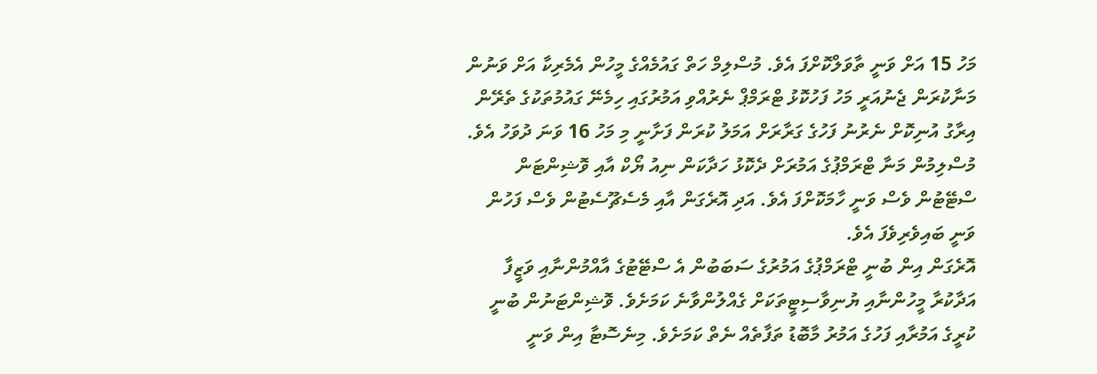މަހު 15 އަށް ވަނީ ތާވަލްކޮށްފަ އެވެ. މުސްލިމް ހަތް ގައުމެއްގެ މީހުން އެމެރިކާ އަށް ވަނުން މަނާކުރަން ޖެނުއަރީ މަހު ފަހުކޮޅު ޓްރަމްޕް ނެރުއްވި އަމުރުގައި ހިމެނޭ ގައުމުތަކުގެ ތެރޭން އިރާގު އުނިކޮށް ނެރުނު ފަހުގެ ގަރާރަށް އަމަލު ކުރަން ފަށާނީ މި މަހު 16 ވަނަ ދުވަހު އެވެ.
މުސްލިމުން މަނާ ޓްރަމްޕުގެ އަމުރަށް ދެކޮޅު ހަދާކަން ނިއު ޔޯކް އާއި ވޮޝިންޓަން ސްޓޭޓުން ވެސް ވަނީ ހާމަކޮށްފަ އެވެ. އަދި އޮރެގަން އާއި މެސެޗޫސެޓުން ވެސް ފަހުން ވަނީ ބައިވެރިވެފަ އެވެ.
އޮރެގަން އިން ބުނީ ޓްރަމްޕުގެ އަމުރުގެ ސަބަބުން އެ ސްޓޭޓުގެ އާއްމުންނާއި ވަޒީފާ އަދާކުރާ މީހުންނާއި ޔުނިވާސިޓީތަކަށް ގެއްލުންވާނެ ކަމަށެވެ. ވޮޝިންޓަނުން ބުނީ ކުރީގެ އަމުރާއި ފަހުގެ އަމުރު މާބޮޑު ތަފާތެއް ނެތް ކަމަށެވެ. މިނެސޮޓާ އިން ވަނީ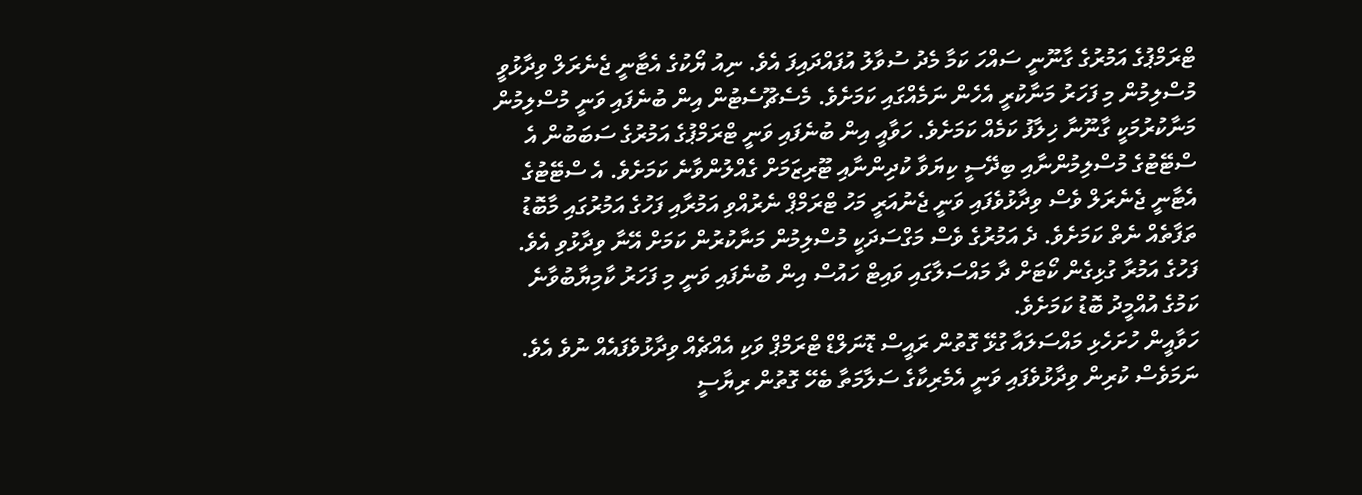ޓްރަމްޕުގެ އަމުރުގެ ގާނޫނީ ސައްހަ ކަމާ މެދު ސުވާލު އުފައްދައިފަ އެވެ. ނިއު ޔޯކުގެ އެޓާނީ ޖެނެރަލް ވިދާޅުވީ މުސްލިމުން މި ފަހަރު މަނާކުރީ އެހެން ނަމެއްގައި ކަމަށެވެ. މެސެޗޫސެޓުން އިން ބުނެފައި ވަނީ މުސްލިމުން މަނާކުރުމަކީ ގާނޫނާ ޚިލާފު ކަމެއް ކަމަށެވެ. ހަވާއީ އިން ބުނެފައި ވަނީ ޓްރަމްޕުގެ އަމުރުގެ ސަބަބުން އެ ސްޓޭޓުގެ މުސްލިމުންނާއި ބިދޭސީ ކިޔަވާ ކުދިންނާއި ޓޫރިޒަމަށް ގެއްލުންވާނެ ކަމަށެވެ. އެ ސްޓޭޓުގެ އެޓާނީ ޖެނެރަލް ވެސް ވިދާޅުވެފައި ވަނީ ޖެނުއަރީ މަހު ޓްރަމްޕް ނެރުއްވި އަމުރާއި ފަހުގެ އަމުރުގައި މާބޮޑު ތަފާތެއް ނެތް ކަމަށެވެ. ދެ އަމުރުގެ ވެސް މަގްސަދަކީ މުސްލިމުން މަނާކުރުން ކަމަށް އޭނާ ވިދާޅުވި އެވެ.
ފަހުގެ އަމުރާ ގުޅިގެން ކޯޓަށް ދާ މައްސަލާގައި ވައިޓް ހައުސް އިން ބުނެފައި ވަނީ މި ފަހަރު ކާމިޔާބުވާނެ ކަމުގެ އުއްމީދު ބޮޑު ކަމަށެވެ.
ހަވާއީން ހުށަހެޅި މައްސަލައާ ގުޅޭ ގޮތުން ރައީސް ޑޮނަލްޑް ޓްރަމްޕް ވަކި އެއްޗެއް ވިދާޅުވެފައެއް ނުވެ އެވެ. ނަމަވެސް ކުރިން ވިދާޅުވެފައި ވަނީ އެމެރިކާގެ ސަލާމަތާ ބެހޭ ގޮތުން ރިޔާސީ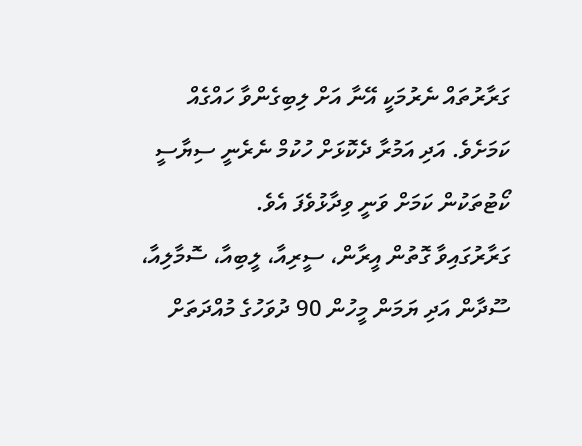ގަރާރުތައް ނެރުމަކީ އޭނާ އަށް ލިބިގެންވާ ހައްގެއް ކަމަށެވެ. އަދި އަމުރާ ދެކޮޅަށް ހުކުމް ނެރެނީ ސިޔާސީ ކޯޓުތަކުން ކަމަށް ވަނީ ވިދާޅުވެފަ އެވެ.
ގަރާރުގައިވާ ގޮތުން އީރާން، ސީރިއާ، ލީބިއާ، ސޮމާލިއާ، ސޫދާން އަދި ޔަމަން މީހުން 90 ދުވަހުގެ މުއްދަތަށް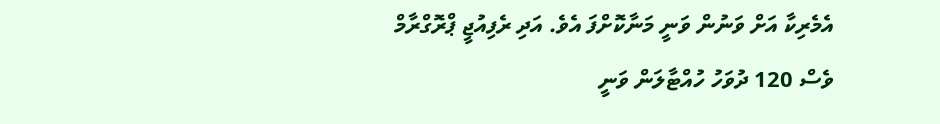އެމެރިކާ އަށް ވަނުން ވަނީ މަނާކޮށްފަ އެވެ. އަދި ރެފިއުޖީ ޕްރޮގްރާމް ވެސް 120 ދުވަހު ހުއްޓާލަން ވަނީ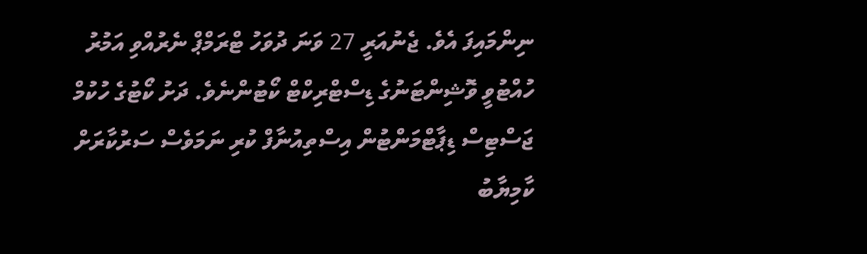ނިންމައިފަ އެވެ. ޖެނުއަރީ 27 ވަނަ ދުވަހު ޓްރަމްޕް ނެރުއްވި އަމުރު ހުއްޓުވީ ވޮޝިންޓަނުގެ ޑިސްޓްރިކްޓް ކޯޓުންނެވެ. ދަށު ކޯޓުގެ ހުކުމް ޖަސްޓިސް ޑިޕާޓްމަންޓުން އިސްތިއުނާފް ކުރި ނަމަވެސް ސަރުކާރަށް ކާމިޔާބު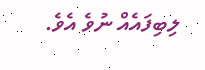ލިބިފައެއް ނުވެ އެވެ.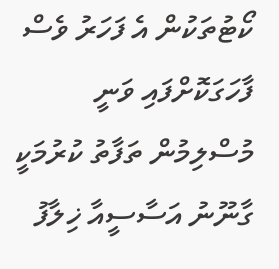ކޯޓުތަކުން އެ ފަހަރު ވެސް ފާހަގަކޮށްފައި ވަނީ މުސްލިމުން ތަފާތު ކުރުމަކީ ގާނޫނު އަސާސީއާ ޚިލާފު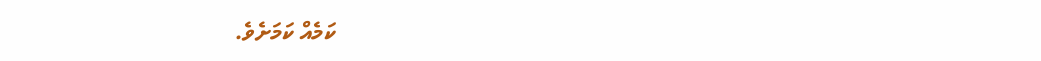ކަމެއް ކަމަށެވެ.